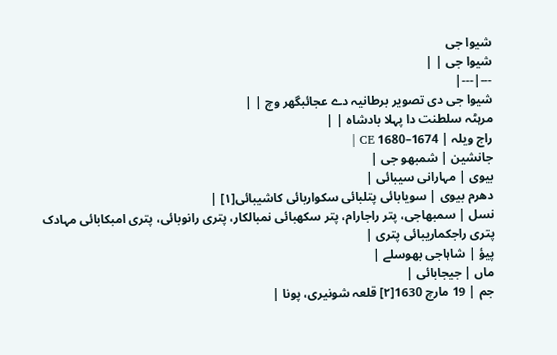شیوا جی
شیوا جی | |
---|---|
شیوا جی دی تصویر برطانیہ دے عجائبگھر وچ | |
مرہٹہ سلطنت دا پہلا بادشاہ | |
راج ویلہ | 1674–1680 CE |
جانشین | شمبھو جی |
بیوی | مہارانی سیبائی |
دھرم بیوی | سویابائی پتلبائی سکواربائی کاشیبائی[۱] |
نسل | سمبھاجی، پتر راجارام، پتر سکھبائی نمبالکار، پتری رانوبائی، پتری امبکابائی مہادک پتری راجکماریبائی پتری |
پیؤ | شاہاجی بھوسلے |
ماں | جیجابائی |
جم | 19 مارچ 1630[۲] قلعہ شونیری، پونا |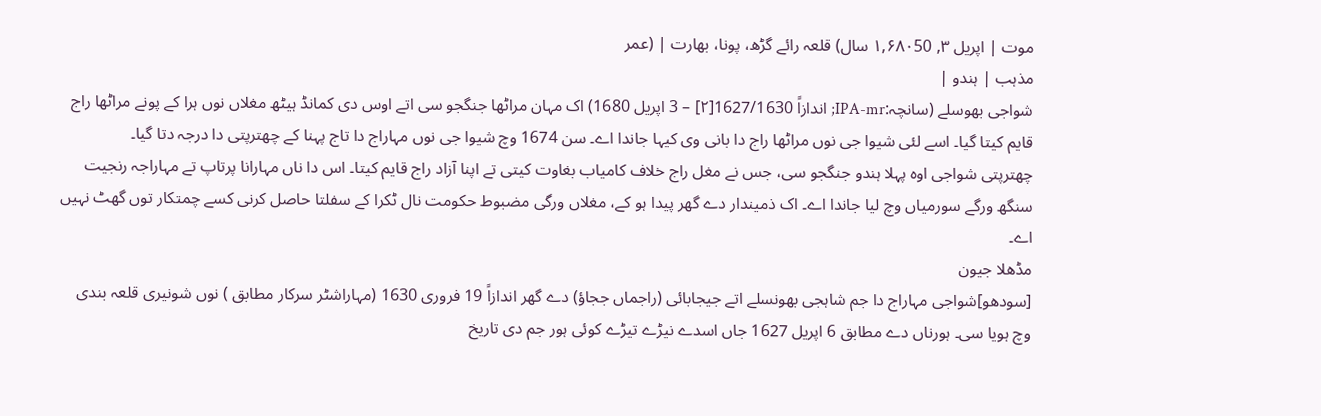موت | اپریل ۳, ۱,۶۸۰50 سال) قلعہ رائے گڑھ، پونا، بھارت | (عمر
مذہب | ہندو |
شواجی بھوسلے (سانچہ:IPA-mr; اندازاً 1627/1630[۲] – 3 اپریل 1680) اک مہان مراٹھا جنگجو سی اتے اوس دی کمانڈ ہیٹھ مغلاں نوں ہرا کے پونے مراٹھا راج قایم کیتا گیا۔ اسے لئی شیوا جی نوں مراٹھا راج دا بانی وی کیہا جاندا اے۔ سن 1674 وچ شیوا جی نوں مہاراج دا تاج پہنا کے چھترپتی دا درجہ دتا گیا۔
چھترپتی شواجی اوہ پہلا ہندو جنگجو سی، جس نے مغل راج خلاف کامیاب بغاوت کیتی تے اپنا آزاد راج قایم کیتا۔ اس دا ناں مہارانا پرتاپ تے مہاراجہ رنجیت سنگھ ورگے سورمیاں وچ لیا جاندا اے۔ اک ذمیندار دے گھر پیدا ہو کے، مغلاں ورگی مضبوط حکومت نال ٹکرا کے سفلتا حاصل کرنی کسے چمتکار توں گھٹ نہیں اے۔
مڈھلا جیون
[سودھو]شواجی مہاراج دا جم شاہجی بھونسلے اتے جیجابائی (راجماں ججاؤ) دے گھر اندازاً 19 فروری 1630 (مہاراشٹر سرکار مطابق ) نوں شونیری قلعہ بندی وچ ہویا سی۔ ہورناں دے مطابق 6 اپریل 1627 جاں اسدے نیڑے تیڑے کوئی ہور جم دی تاریخ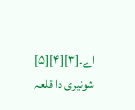اے۔[۳][۴][۵] شونیری دا قلعہ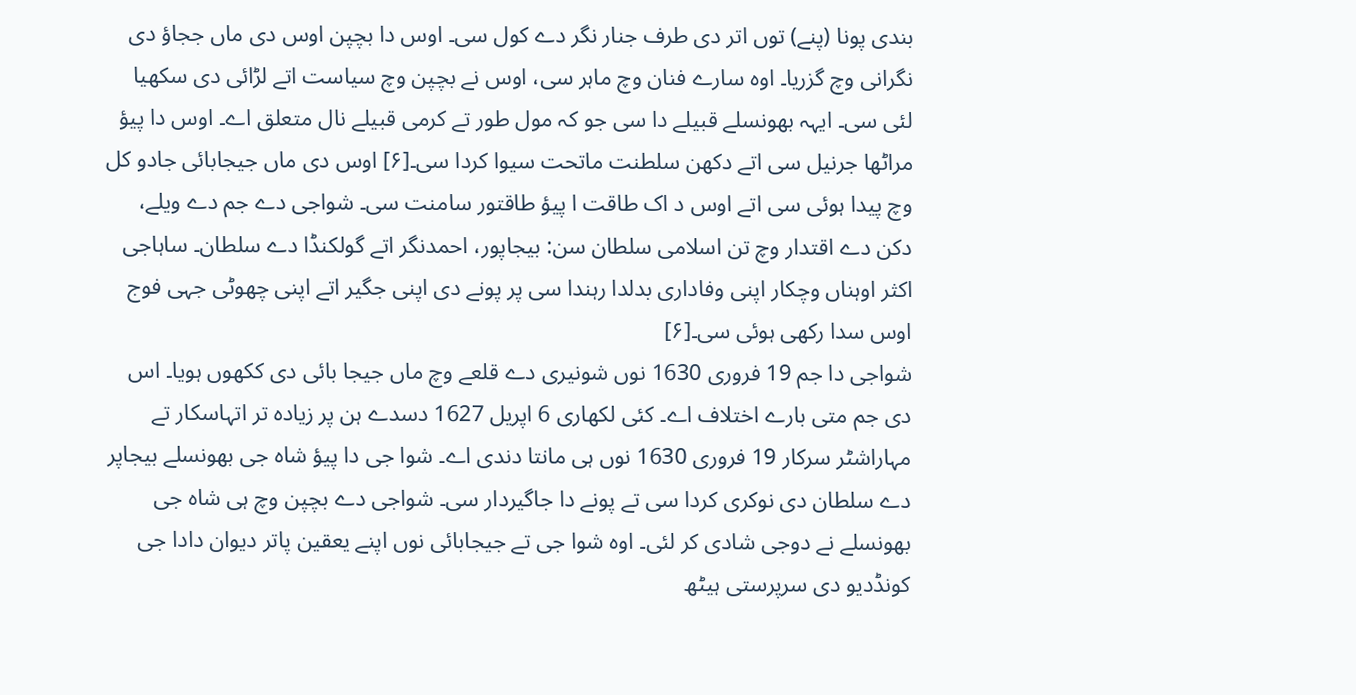بندی پونا (پنے) توں اتر دی طرف جنار نگر دے کول سی۔ اوس دا بچپن اوس دی ماں ججاؤ دی نگرانی وچ گزریا۔ اوہ سارے فنان وچ ماہر سی، اوس نے بچپن وچ سیاست اتے لڑائی دی سکھیا لئی سی۔ ایہہ بھونسلے قبیلے دا سی جو کہ مول طور تے کرمی قبیلے نال متعلق اے۔ اوس دا پیؤ مراٹھا جرنیل سی اتے دکھن سلطنت ماتحت سیوا کردا سی۔[۶] اوس دی ماں جیجابائی جادو کل وچ پیدا ہوئی سی اتے اوس د اک طاقت ا پیؤ طاقتور سامنت سی۔ شواجی دے جم دے ویلے، دکن دے اقتدار وچ تن اسلامی سلطان سن: بیجاپور، احمدنگر اتے گولکنڈا دے سلطان۔ ساہاجی اکثر اوہناں وچکار اپنی وفاداری بدلدا رہندا سی پر پونے دی اپنی جگیر اتے اپنی چھوٹی جہی فوج اوس سدا رکھی ہوئی سی۔[۶]
شواجی دا جم 19 فروری 1630 نوں شونیری دے قلعے وچ ماں جیجا بائی دی ککھوں ہویا۔ اس دی جم متی بارے اختلاف اے۔ کئی لکھاری 6 اپریل 1627 دسدے ہن پر زیادہ تر اتہاسکار تے مہاراشٹر سرکار 19 فروری 1630 نوں ہی مانتا دندی اے۔ شوا جی دا پیؤ شاہ جی بھونسلے بیجاپر دے سلطان دی نوکری کردا سی تے پونے دا جاگیردار سی۔ شواجی دے بچپن وچ ہی شاہ جی بھونسلے نے دوجی شادی کر لئی۔ اوہ شوا جی تے جیجابائی نوں اپنے یعقین پاتر دیوان دادا جی کونڈدیو دی سرپرستی ہیٹھ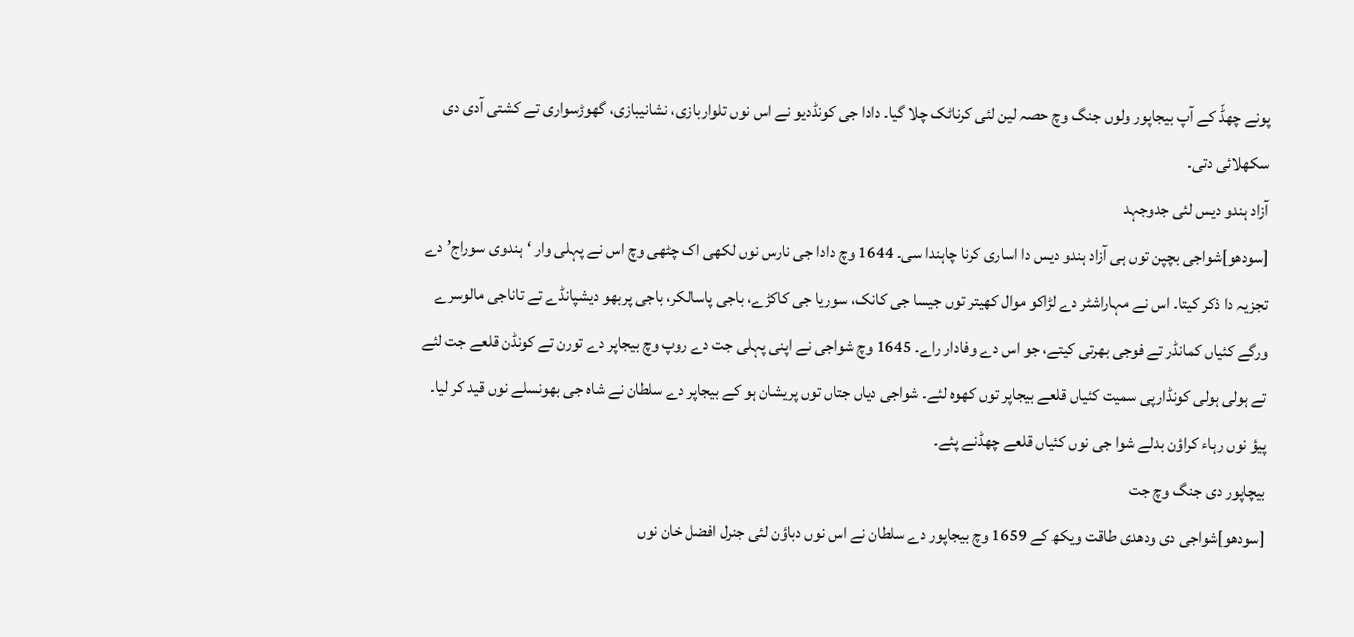پونے چھڈّ کے آپ بیجاپور ولوں جنگ وچ حصہ لین لئی کرناٹک چلا گیا۔ دادا جی کونڈدیو نے اس نوں تلواربازی، نشانیبازی، گھوڑسواری تے کشتی آدی دی سکھلائی دتی۔
آزاد ہندو دیس لئی جدوجہد
[سودھو]شواجی بچپن توں ہی آزاد ہندو دیس دا اساری کرنا چاہندا سی۔ 1644 وچ دادا جی نارس نوں لکھی اک چٹھی وچ اس نے پہلی وار ‘ہندوی سوراج’ دے تجزیہ دا ذکر کیتا۔ اس نے مہاراشٹر دے لڑاکو موال کھیتر توں جیسا جی کانک، سوریا جی کاکڑے، باجی پاسالکر، باجی پربھو دیشپانڈے تے تاناجی مالوسرے ورگے کئیاں کمانڈر تے فوجی بھرتی کیتے، جو اس دے وفادار راے۔ 1645 وچ شواجی نے اپنی پہلی جت دے روپ وچ بیجاپر دے تورن تے کونڈن قلعے جت لئے تے ہولی ہولی کونڈارپی سمیت کئیاں قلعے بیجاپر توں کھوہ لئے۔ شواجی دیاں جتاں توں پریشان ہو کے بیجاپر دے سلطان نے شاہ جی بھونسلے نوں قید کر لیا۔ پیؤ نوں رہاء کراؤن بدلے شوا جی نوں کئیاں قلعے چھڈنے پئے۔
بیچاپور دی جنگ وچ جت
[سودھو]شواجی دی ودھدی طاقت ویکھ کے 1659 وچ بیجاپور دے سلطان نے اس نوں دباؤن لئی جنرل افضل خان نوں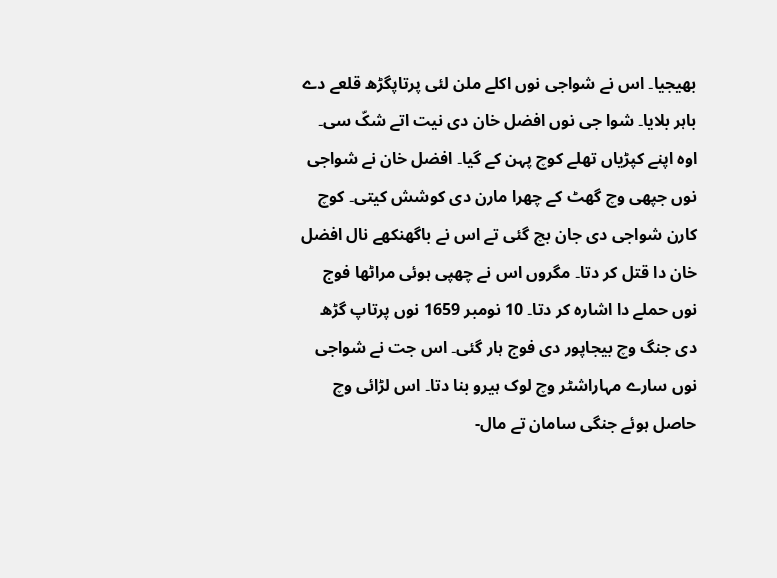بھیجیا۔ اس نے شواجی نوں اکلے ملن لئی پرتاپگڑھ قلعے دے باہر بلایا۔ شوا جی نوں افضل خان دی نیت اتے شکّ سی۔ اوہ اپنے کپڑیاں تھلے کوچ پہن کے گیا۔ افضل خان نے شواجی نوں جپھی وچ گھٹ کے چھرا مارن دی کوشش کیتی۔ کوچ کارن شواجی دی جان بچ گئی تے اس نے باگھنکھے نال افضل خان دا قتل کر دتا۔ مگروں اس نے چھپی ہوئی مراٹھا فوج نوں حملے دا اشارہ کر دتا۔ 10 نومبر 1659 نوں پرتاپ گڑھ دی جنگ وچ بیجاپور دی فوج ہار گئی۔ اس جت نے شواجی نوں سارے مہاراشٹر وچ لوک ہیرو بنا دتا۔ اس لڑائی وچ حاصل ہوئے جنگی سامان تے مال-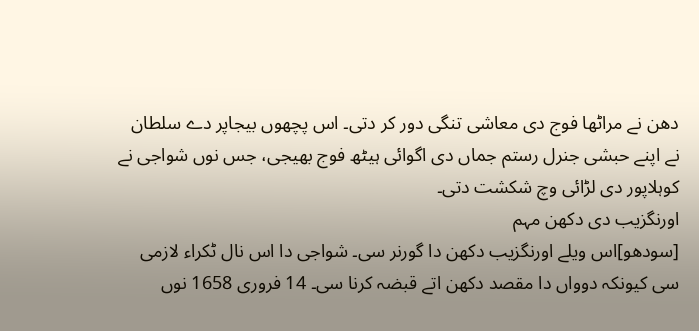دھن نے مراٹھا فوج دی معاشی تنگی دور کر دتی۔ اس پچھوں بیجاپر دے سلطان نے اپنے حبشی جنرل رستم جماں دی اگوائی ہیٹھ فوج بھیجی، جس نوں شواجی نے کوہلاپور دی لڑائی وچ شکشت دتی۔
اورنگزیب دی دکھن مہم
[سودھو]اس ویلے اورنگزیب دکھن دا گورنر سی۔ شواجی دا اس نال ٹکراء لازمی سی کیونکہ دوواں دا مقصد دکھن اتے قبضہ کرنا سی۔ 14 فروری 1658 نوں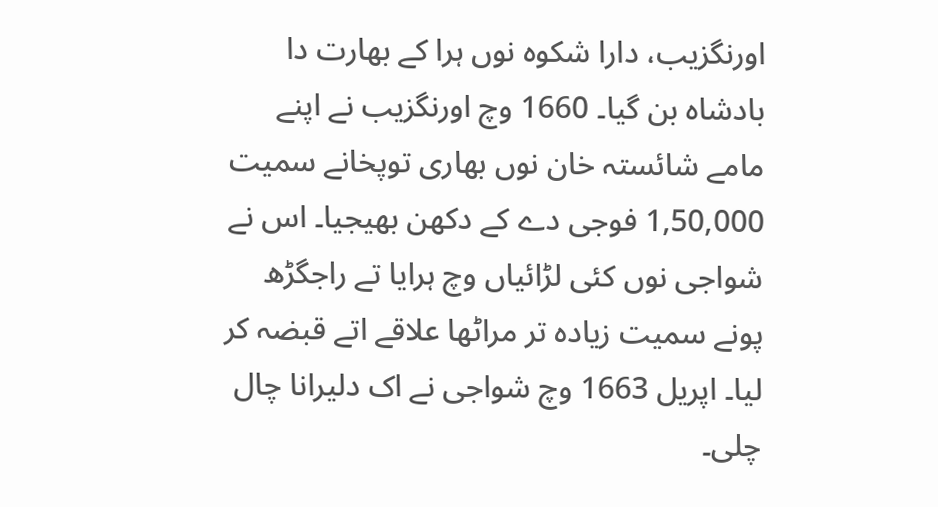اورنگزیب، دارا شکوہ نوں ہرا کے بھارت دا بادشاہ بن گیا۔ 1660 وچ اورنگزیب نے اپنے مامے شائستہ خان نوں بھاری توپخانے سمیت 1,50,000 فوجی دے کے دکھن بھیجیا۔ اس نے شواجی نوں کئی لڑائیاں وچ ہرایا تے راجگڑھ پونے سمیت زیادہ تر مراٹھا علاقے اتے قبضہ کر لیا۔ اپریل 1663 وچ شواجی نے اک دلیرانا چال چلی۔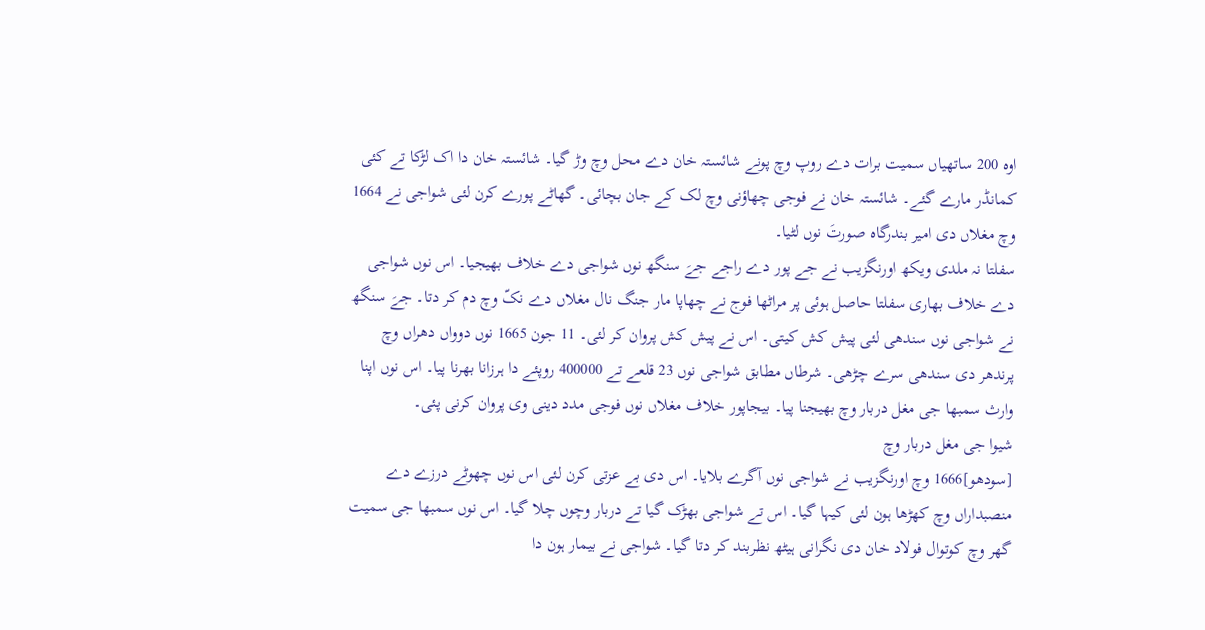اوہ 200 ساتھیاں سمیت برات دے روپ وچ پونے شائستہ خان دے محل وچ وڑ گیا۔ شائستہ خان دا اک لڑکا تے کئی کمانڈر مارے گئے۔ شائستہ خان نے فوجی چھاؤنی وچ لک کے جان بچائی۔ گھاٹے پورے کرن لئی شواجی نے 1664 وچ مغلاں دی امیر بندرگاہ صورتَ نوں لٹیا۔
سفلتا نہ ملدی ویکھ اورنگزیب نے جے پور دے راجے جےَ سنگھ نوں شواجی دے خلاف بھیجیا۔ اس نوں شواجی دے خلاف بھاری سفلتا حاصل ہوئی پر مراٹھا فوج نے چھاپا مار جنگ نال مغلاں دے نکّ وچ دم کر دتا۔ جےَ سنگھ نے شواجی نوں سندھی لئی پیش کش کیتی۔ اس نے پیش کش پروان کر لئی۔ 11 جون 1665 نوں دوواں دھراں وچ پرندھر دی سندھی سرے چڑھی۔ شرطاں مطابق شواجی نوں 23 قلعے تے 400000 روپئے دا ہرزانا بھرنا پیا۔ اس نوں اپنا وارث سمبھا جی مغل دربار وچ بھیجنا پیا۔ بیجاپور خلاف مغلاں نوں فوجی مدد دینی وی پروان کرنی پئی۔
شیوا جی مغل دربار وچ
[سودھو]1666 وچ اورنگزیب نے شواجی نوں آگرے بلایا۔ اس دی بے عزتی کرن لئی اس نوں چھوٹے درزے دے منصبداراں وچ کھڑھا ہون لئی کیہا گیا۔ اس تے شواجی بھڑک گیا تے دربار وچوں چلا گیا۔ اس نوں سمبھا جی سمیت گھر وچ کوتوال فولاد خان دی نگرانی ہیٹھ نظربند کر دتا گیا۔ شواجی نے بیمار ہون دا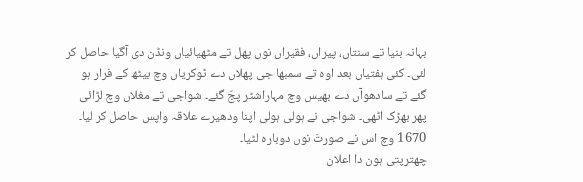بہانہ بنیا تے سنتاں، پیراں، فقیراں نوں پھل تے مٹھیائیاں ونڈن دی آگیا حاصل کر لئی۔ کئی ہفتیاں بعد اوہ تے سمبھا جی پھلاں دے ٹوکریاں وچ بیٹھ کے فرار ہو گئے تے سادھوآں دے بھیس وچ مہاراشٹر پجّ گئے۔ شواجی تے مغلاں وچ لڑائی پھر بھڑک اٹھی۔ شواجی نے ہولی ہولی اپنا ودھیرے علاقہ واپس حاصل کر لیا۔ 1670 وچ اس نے صورتَ نوں دوبارہ لٹیا۔
چھترپتی ہون دا اعلان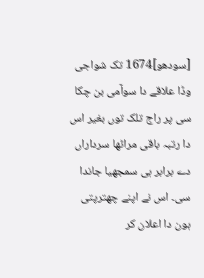[سودھو]1674 تک شواجی وڈا علاقے دا سوآمی بن چکا سی پر راج تلک توں بغیر اس دا رتبہ باقی مراٹھا سرداراں دے برابر ہی سمجھیا جاندا سی۔ اس نے اپنے چھترپتی ہون دا اعلان کر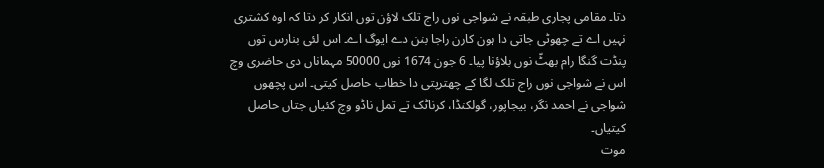دتا۔ مقامی پجاری طبقہ نے شواجی نوں راج تلک لاؤن توں انکار کر دتا کہ اوہ کشتری نہیں اے تے چھوٹی جاتی دا ہون کارن راجا بنن دے ایوگ اے۔ اس لئی بنارس توں پنڈت گنگا رام بھٹّ نوں بلاؤنا پیا۔ 6 جون 1674 نوں 50000 مہماناں دی حاضری وچ اس نے شواجی نوں راج تلک لگا کے چھترپتی دا خطاب حاصل کیتی۔ اس پچھوں شواجی نے احمد نگر، بیجاپور، گولکنڈا، کرناٹک تے تمل ناڈو وچ کئیاں جتاں حاصل کیتیاں۔
موت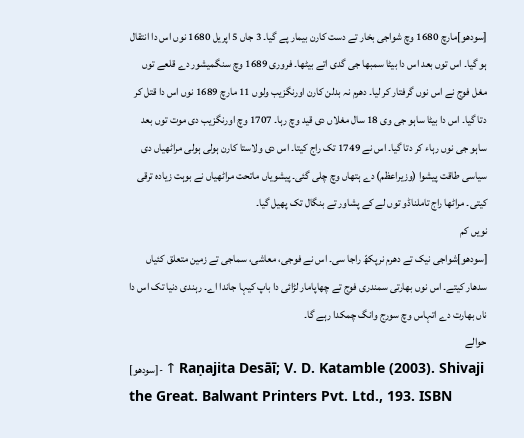[سودھو]مارچ 1680 وچ شواجی بخار تے دست کارن بیمار پے گیا۔ 3 جاں 5 اپریل 1680 نوں اس دا انتقال ہو گیا۔ اس توں بعد اس دا بیٹا سمبھا جی گدی اتے بیٹھا۔ فروری 1689 وچ سنگمیشور دے قلعے توں مغل فوج نے اس نوں گرفتار کر لیا۔ دھرم نہ بدلن کارن اورنگزیب ولوں 11 مارچ 1689 نوں اس دا قتل کر دتا گیا۔ اس دا بیٹا ساہو جی وی 18 سال مغلاں دی قید وچ رہا۔ 1707 وچ اورنگزیب دی موت توں بعد ساہو جی نوں رہاء کر دتا گیا۔ اس نے 1749 تک راج کیتا۔ اس دی ولاستا کارن ہولی ہولی مراٹھیاں دی سیاسی طاقت پیشوا (وزیراعظم) دے ہتھاں وچ چلی گئی۔ پیشویاں ماتحت مراٹھیاں نے بوہت زیادہ ترقی کیتی۔ مراٹھا راج تاملناڈو توں لے کے پشاور تے بنگال تک پھیل گیا۔
نویں کم
[سودھو]شواجی نیک تے دھرم نرپکھّ راجا سی۔ اس نے فوجی، معاشی، سماجی تے زمین متعلق کئیاں سدھار کیتے۔ اس نوں بھارتی سمندری فوج تے چھاپامار لڑائی دا باپ کیہا جاندا اے۔ رہندی دنیا تک اس دا ناں بھارت دے اتہاس وچ سورج وانگ چمکدا رہے گا۔
حوالے
[سودھو]- ↑ Raṇajita Desāī; V. D. Katamble (2003). Shivaji the Great. Balwant Printers Pvt. Ltd., 193. ISBN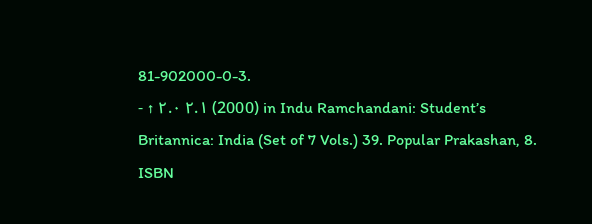81-902000-0-3.
- ↑ ۲.۰ ۲.۱ (2000) in Indu Ramchandani: Student’s Britannica: India (Set of 7 Vols.) 39. Popular Prakashan, 8. ISBN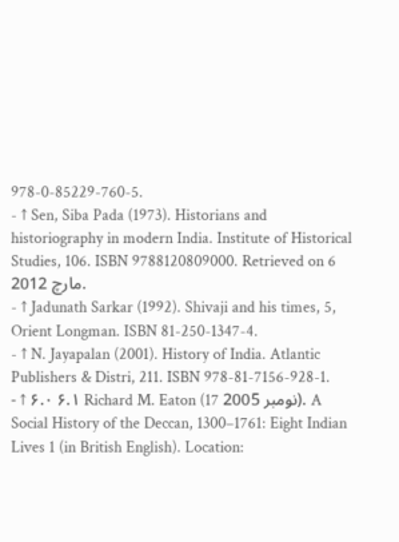978-0-85229-760-5.
- ↑ Sen, Siba Pada (1973). Historians and historiography in modern India. Institute of Historical Studies, 106. ISBN 9788120809000. Retrieved on 6 مارچ 2012.
- ↑ Jadunath Sarkar (1992). Shivaji and his times, 5, Orient Longman. ISBN 81-250-1347-4.
- ↑ N. Jayapalan (2001). History of India. Atlantic Publishers & Distri, 211. ISBN 978-81-7156-928-1.
- ↑ ۶.۰ ۶.۱ Richard M. Eaton (17 نومبر 2005). A Social History of the Deccan, 1300–1761: Eight Indian Lives 1 (in British English). Location: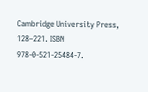Cambridge University Press, 128–221. ISBN 978-0-521-25484-7.